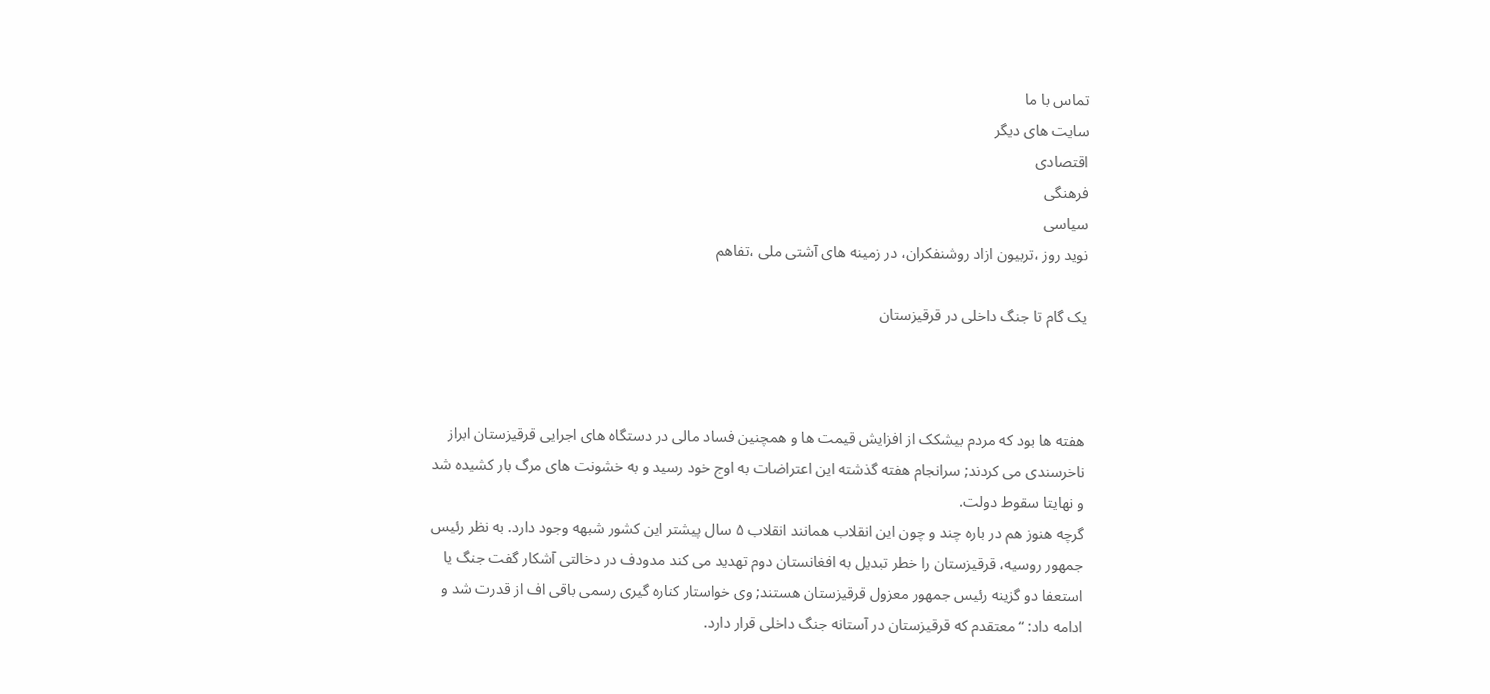تماس با ما
سایت های دیگر
اقتصادی
فرهنگی
سیاسی
نوید روز ،تربیون ازاد روشنفکران، در زمینه های آشتی ملی ،تفاهم

یک گام تا جنگ داخلی در قرقیزستان



هفته ها بود که مردم بیشکک از افزایش قیمت ها و همچنین فساد مالی در دستگاه های اجرایی قرقیزستان ابراز ناخرسندی می کردند; سرانجام هفته گذشته این اعتراضات به اوج خود رسید و به خشونت های مرگ بار کشیده شد و نهایتا سقوط دولت.
گرچه هنوز هم در باره چند و چون این انقلاب همانند انقلاب ۵ سال پیشتر این کشور شبهه وجود دارد. به نظر رئیس جمهور روسیه، قرقیزستان را خطر تبدیل به افغانستان دوم تهدید می کند مدودف در دخالتی آشکار گفت جنگ یا استعفا دو گزینه رئیس جمهور معزول قرقیزستان هستند; وی خواستار کناره گیری رسمی باقی اف از قدرت شد و ادامه داد: “معتقدم که قرقیزستان در آستانه جنگ داخلی قرار دارد.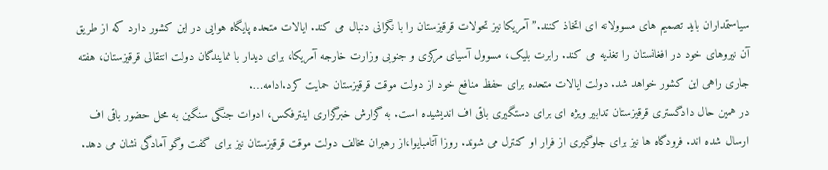سیاستمداران باید تصمیم های مسوولانه ای اتخاذ کنند.” آمریکا نیز تحولات قرقیزستان را با نگرانی دنبال می کند. ایالات متحده پایگاه هوایی در این کشور دارد که از طریق آن نیروهای خود در افغانستان را تغذیه می کند. رابرت بلیک، مسوول آسیای مرکزی و جنوبی وزارت خارجه آمریکا، برای دیدار با نمایندگان دولت انتقالی قرقیزستان، هفته جاری راهی این کشور خواهد شد. دولت ایالات متحده برای حفظ منافع خود از دولت موقت قرقیزستان حمایت کرد.ادامه….
در همین حال دادگستری قرقیزستان تدابیر ویژه ای برای دستگیری باقی اف اندیشیده است. به گزارش خبرگزاری اینترفکس، ادوات جنگی سنگین به محل حضور باقی اف ارسال شده اند. فرودگاه ها نیز برای جلوگیری از فرار او کنترل می شوند. روزا آتامبایوا،از رهبران مخالف دولت موقت قرقیزستان نیز برای گفت وگو آمادگی نشان می دهد.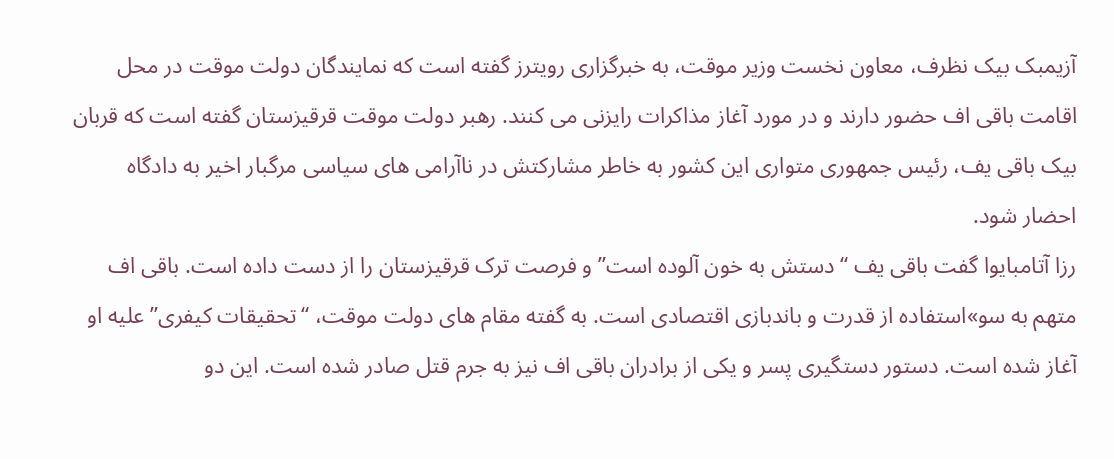آزیمبک بیک نظرف، معاون نخست وزیر موقت، به خبرگزاری رویترز گفته است که نمایندگان دولت موقت در محل اقامت باقی اف حضور دارند و در مورد آغاز مذاکرات رایزنی می کنند. رهبر دولت موقت قرقیزستان گفته است که قربان بیک باقی یف، رئیس جمهوری متواری این کشور به خاطر مشارکتش در ناآرامی های سیاسی مرگبار اخیر به دادگاه احضار شود.
رزا آتامبایوا گفت باقی یف “دستش به خون آلوده است” و فرصت ترک قرقیزستان را از دست داده است. باقی اف متهم به سو»استفاده از قدرت و باندبازی اقتصادی است. به گفته مقام های دولت موقت، “تحقیقات کیفری” علیه او آغاز شده است. دستور دستگیری پسر و یکی از برادران باقی اف نیز به جرم قتل صادر شده است. این دو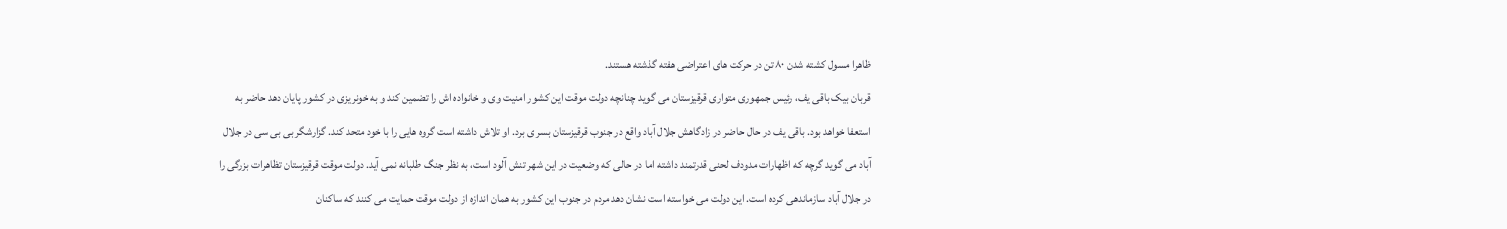ظاهرا مسول کشته شدن ۸۰ تن در حرکت های اعتراضی هفته گذشته هستند.
قربان بیک باقی یف، رئیس جمهوری متواری قرقیزستان می گوید چنانچه دولت موقت این کشور امنیت وی و خانواده اش را تضمین کند و به خونریزی در کشور پایان دهد حاضر به استعفا خواهد بود. باقی یف در حال حاضر در زادگاهش جلال آباد واقع در جنوب قرقیزستان بسر ی برد. او تلاش داشته است گروه هایی را با خود متحد کند. گزارشگر بی بی سی در جلال آباد می گوید گرچه که اظهارات مدودف لحنی قدرتمند داشته اما در حالی که وضعیت در این شهر تنش آلود است، به نظر جنگ طلبانه نمی آید. دولت موقت قرقیزستان تظاهرات بزرگی را در جلال آباد سازماندهی کرده است. این دولت می خواسته است نشان دهد مردم در جنوب این کشور به همان اندازه از دولت موقت حمایت می کنند که ساکنان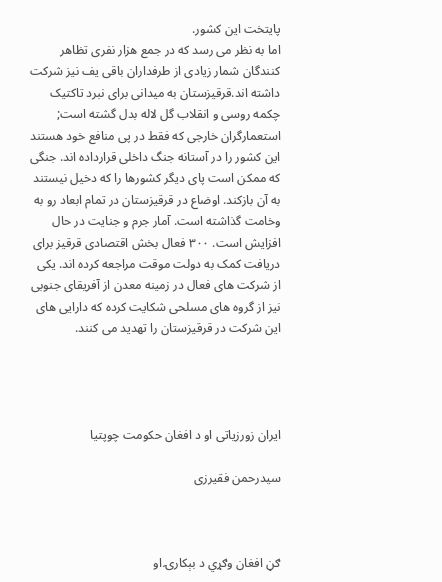پایتخت این کشور.
اما به نظر می رسد که در جمع هزار نفری تظاهر کنندگان شمار زیادی از طرفداران باقی یف نیز شرکت داشته اند.قرقیزستان به میدانی برای نبرد تاکتیک چکمه روسی و انقلاب گل لاله بدل گشته است; استعمارگران خارجی که فقط در پی منافع خود هستند این کشور را در آستانه جنگ داخلی قرارداده اند. جنگی که ممکن است پای دیگر کشورها را که دخیل نیستند به آن بازکند. اوضاع در قرقیزستان در تمام ابعاد رو به وخامت گذاشته است. آمار جرم و جنایت در حال افزایش است. ۳۰۰ فعال بخش اقتصادی قرقیز برای دریافت کمک به دولت موقت مراجعه کرده اند. یکی از شرکت های فعال در زمینه معدن از آفریقای جنوبی نیز از گروه های مسلحی شکایت کرده که دارایی های این شرکت در قرقیزستان را تهدید می کنند.




ايران زورزياتی او د افغان حکومت چوپتيا

سيدرحمن فقيرزی



ګڼ افغان وګړي د بېکارۍ او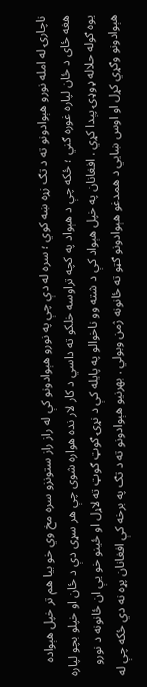ناچارۍ له امله نورو هېوادونو ته د تګ زړه ښه کوي ؛ سره له دې چې په نورو هېوادونو کې له راز راز ستونزو سره مخ وي خو بيا هم تر خپل هېواده هغه ځای د ځان لپاره غوره ګني ؛ ځکه چې د هېواد په کچه تراوسه خلکو ته داسي د کار لار نده هواره شوی چې هر سړی دې د ځان او خپلو بچو لپاره يوه ګوله حلاله ډوډۍ پېدا کړي . افغانان په خپل هېواد کې د شته وو ناخوالو په پايله کې د نړۍ ګوټ ګوټ ته لاړل او ځينو خو يې ان ځانونه د نورو هېوادونو وګړي کړل او اوس ښايي د همدغو هېوادونو ګټو ته ځانونه ژمن وبولي . بهرنيو هېوادونو ته د تګ په برخه کې افغانان پړه نه دي ځکه چې له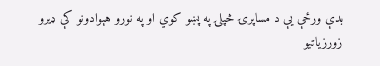بدې ورځې يې د مساپرۍ څپلۍ په پښو کوي او په نورو هېوادونو کې ډيرو زورزياتيو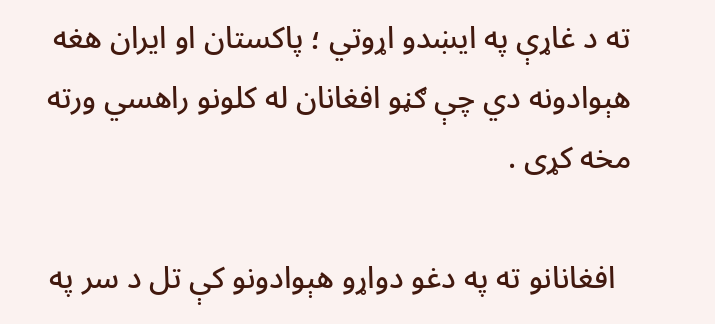ته د غاړې په ايښدو اړوتي ؛ پاکستان او ايران هغه هېوادونه دي چې ګڼو افغانان له کلونو راهسي ورته مخه کړی .

  افغانانو ته په دغو دواړو هېوادونو کې تل د سر په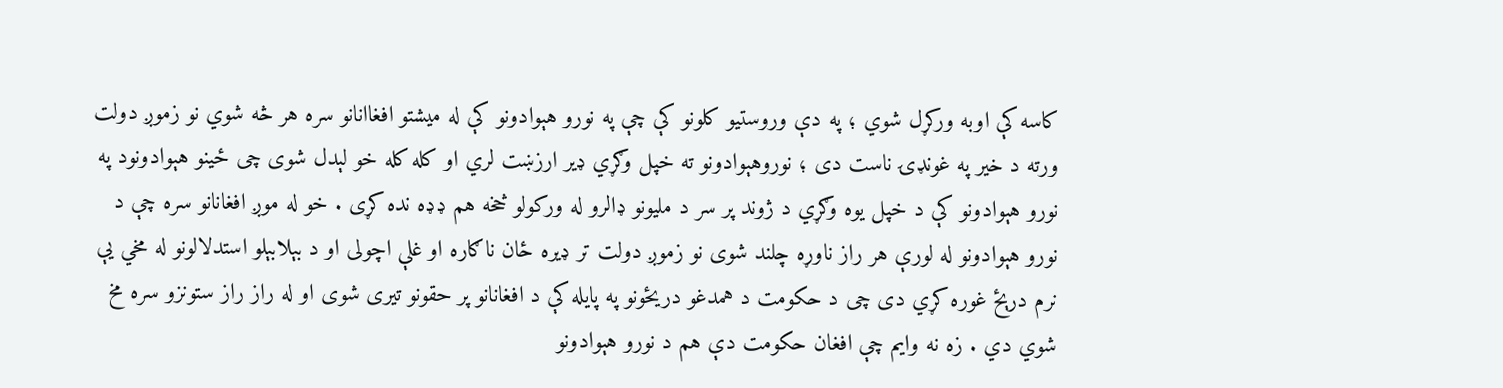کاسه کې اوبه ورکړل شوي ؛ په دې وروستيو کلونو کې چې په نورو هېوادونو کې له ميشتو افغاانانو سره هر څه شوي نو زموږ دولت ورته د خير په غونډۍ ناست دی ؛ نوروهېوادونو ته خپل وګړي ډير ارزښت لري او کله کله خو لېدل شوی چی ځينو هېوادونود په نورو هېوادونو کې د خپل يوه وګړي د ژوند پر سر د مليونو ډالرو له ورکولو څخه هم ډډه نده کړی . خو له موږ افغانانو سره چې د نورو هېوادونو له لورې هر راز ناوړه چلند شوی نو زموږ دولت تر ډيره ځان ناګاره او غلې اچولی او د بېلابېلو استدلالونو له مخي يې نرم درېځ غوره کړي دی چی د حکومت د همدغو دريځونو په پايله کې د افغانانو پر حقونو تيری شوی او له راز راز ستونزو سره مخ شوي دي . زه نه وايم چې افغان حکومت دې هم د نورو هېوادونو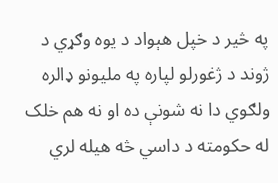په څير د خپل هېواد د يوه وګړي د ژوند د ژغورلو لپاره په مليونو ډالره ولګوي دا نه شونې ده او نه هم خلک له حکومته د داسي څه هيله لري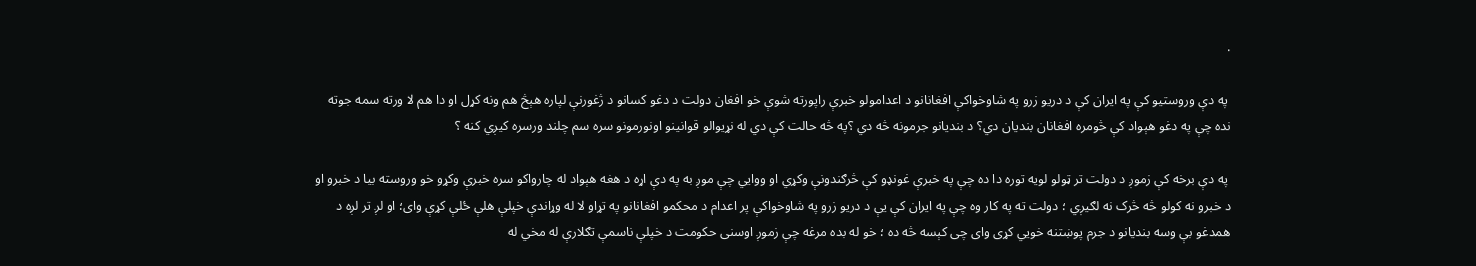.

 په دې وروستيو کې په ايران کې د دريو زرو په شاوخواکې افغانانو د اعدامولو خبرې راپورته شوې خو افغان دولت د دغو کسانو د ژغورنې لپاره هېڅ هم ونه کړل او دا هم لا ورته سمه جوته نده چې په دغو هېواد کې څومره افغانان بنديان دي؟ د بنديانو جرمونه څه دي ؟په څه حالت کې دي له نړيوالو قوانينو اونورمونو سره سم چلند ورسره کيږي کنه ؟

 په دې برخه کې زموږ د دولت تر ټولو لويه توره دا ده چې په خبرې غونډو کې څرګندونې وکړي او ووايي چې موږ به په دې اړه د هغه هېواد له چارواکو سره خبرې وکړو خو وروسته بيا د خبرو او د خبرو نه کولو څه څرک نه لګيږي ؛ دولت ته په کار وه چې په ايران کې يې د دريو زرو په شاوخواکې پر اعدام د محکمو افغانانو په تړاو لا له وړاندې خپلې هلې ځلې کړې وای؛ او لږ تر لږه د همدغو بې وسه بنديانو د جرم پوښتنه خويي کړی وای چی کېسه څه ده ؛ خو له بده مرغه چې زموږ اوسنی حکومت د خپلې ناسمې تګلارې له مخي له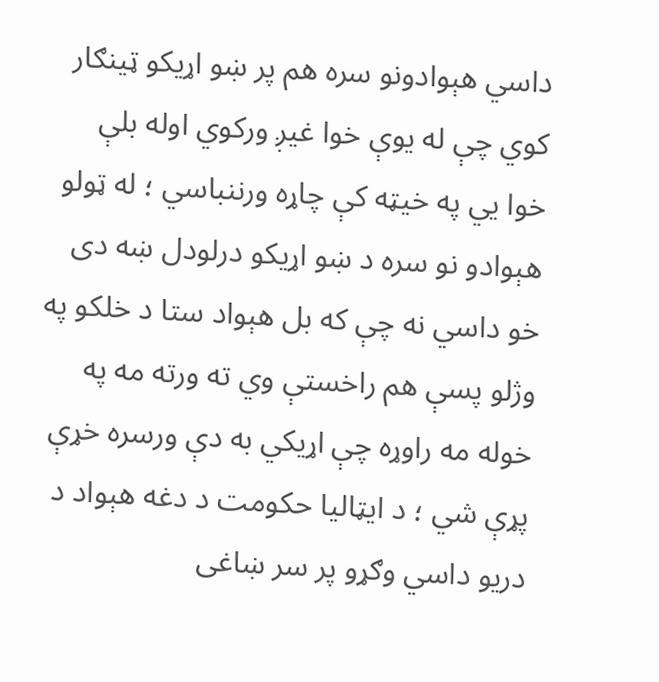داسي هېوادونو سره هم پر ښو اړيکو ټينګار کوي چې له يوې خوا غيږ ورکوي اوله بلې خوا يي په خيټه کې چاړه ورننباسي ؛ له ټولو هېوادو نو سره د ښو اړيکو درلودل ښه دی خو داسي نه چې که بل هېواد ستا د خلکو په وژلو پسې هم راخستې وي ته ورته مه په خوله مه راوړه چې اړيکي به دې ورسره خړې پړې شي ؛ د ايټاليا حکومت د دغه هېواد د دريو داسي وګړو پر سر ښاغی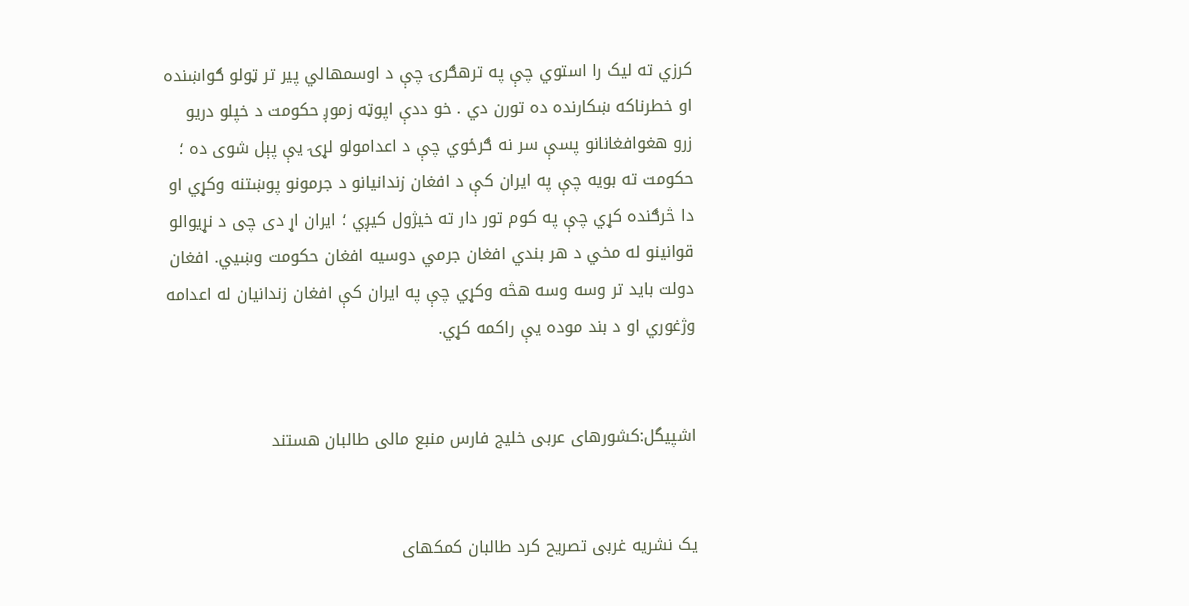کرزي ته ليک را استوي چې په ترهګرۍ چې د اوسمهالي پير تر ټولو ګواښنده او خطرناکه ښکارنده ده تورن دي . خو ددې اپوټه زموږ حکومت د خپلو دريو زرو هغوافغانانو پسې سر نه ګرځوي چې د اعدامولو لړۍ يې پېل شوی ده ؛ حکومت ته بويه چې په ايران کې د افغان زندانيانو د جرمونو پوښتنه وکړي او دا څرګنده کړي چې په کوم تور دار ته خيژول کيږي ؛ ايران اړ دی چی د نړيوالو قوانينو له مخي د هر بندي افغان جرمي دوسيه افغان حکومت وښيي. افغان دولت بايد تر وسه وسه هڅه وکړي چې په ايران کې افغان زندانيان له اعدامه وژغوري او د بند موده يې راکمه کړي.


اشپیگل:کشورهای عربی خلیج فارس منبع مالی طالبان هستند


یک نشریه غربی تصریح کرد طالبان کمکهای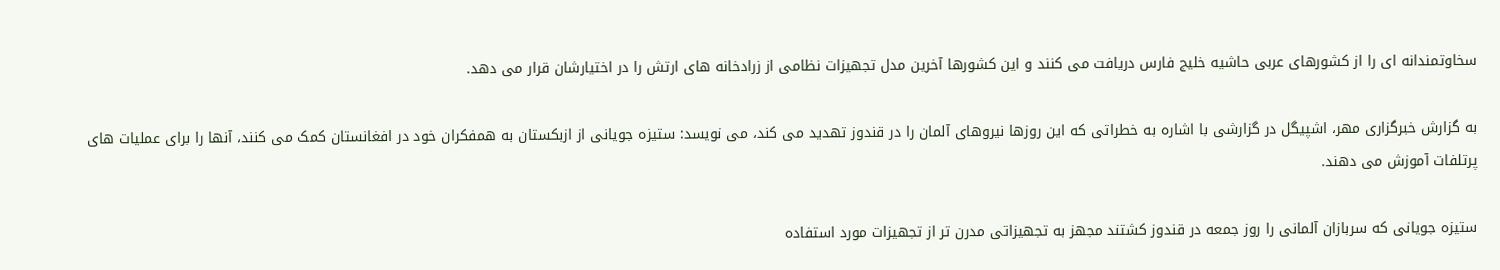سخاوتمندانه ای را از کشورهای عربی حاشیه خلیج فارس دریافت می کنند و این کشورها آخرین مدل تجهیزات نظامی از زرادخانه های ارتش را در اختیارشان قرار می دهد.

به گزارش خبرگزاری مهر، اشپیگل در گزارشی با اشاره به خطراتی که این روزها نیروهای آلمان را در قندوز تهدید می کند، می نویسد: ستیزه جویانی از ازبکستان به همفکران خود در افغانستان کمک می کنند، آنها را برای عملیات های پرتلفات آموزش می دهند.

ستیزه جویانی که سربازان آلمانی را روز جمعه در قندوز کشتند مجهز به تجهیزاتی مدرن تر از تجهیزات مورد استفاده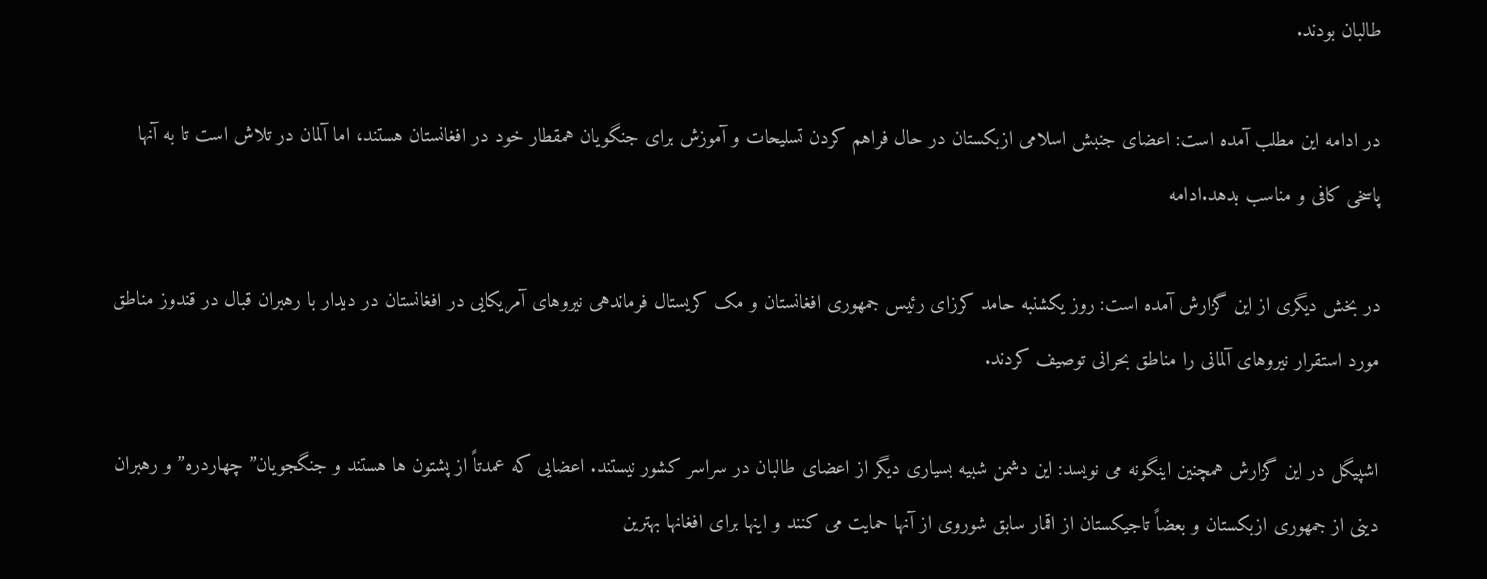طالبان بودند.

در ادامه این مطلب آمده است: اعضای جنبش اسلامی ازبکستان در حال فراهم کردن تسلیحات و آموزش برای جنگویان همقطار خود در افغانستان هستند، اما آلمان در تلاش است تا به آنها پاسخی کافی و مناسب بدهد.ادامه

در بخش دیگری از این گزارش آمده است: روز یکشنبه حامد کرزای رئیس جمهوری افغانستان و مک کریستال فرماندهی نیروهای آمریکایی در افغانستان در دیدار با رهبران قبال در قندوز مناطق مورد استقرار نیروهای آلمانی را مناطق بحرانی توصیف کردند.

اشپیگل در این گزارش همچنین اینگونه می نویسد: این دشمن شبیه بسیاری دیگر از اعضای طالبان در سراسر کشور نیستند. اعضایی که عمدتاً از پشتون ها هستند و جنگجویان” چهاردره” و رهبران دینی از جمهوری ازبکستان و بعضاً تاجیکستان از اقمار سابق شوروی از آنها حمایت می کنند و اینها برای افغانها بهترین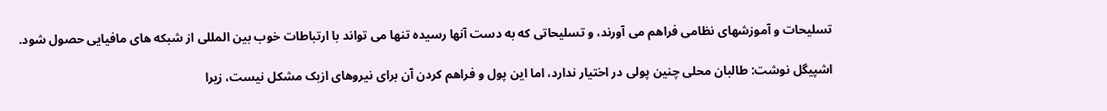تسلیحات و آموزشهای نظامی فراهم می آورند، و تسلیحاتی که به دست آنها رسیده تنها می تواند با ارتباطات خوب بین المللی از شبکه های مافیایی حصول شود.

اشپیگل نوشت: طالبان محلی چنین پولی در اختیار ندارد، اما این پول و فراهم کردن آن برای نیروهای ازبک مشکل نیست، زیرا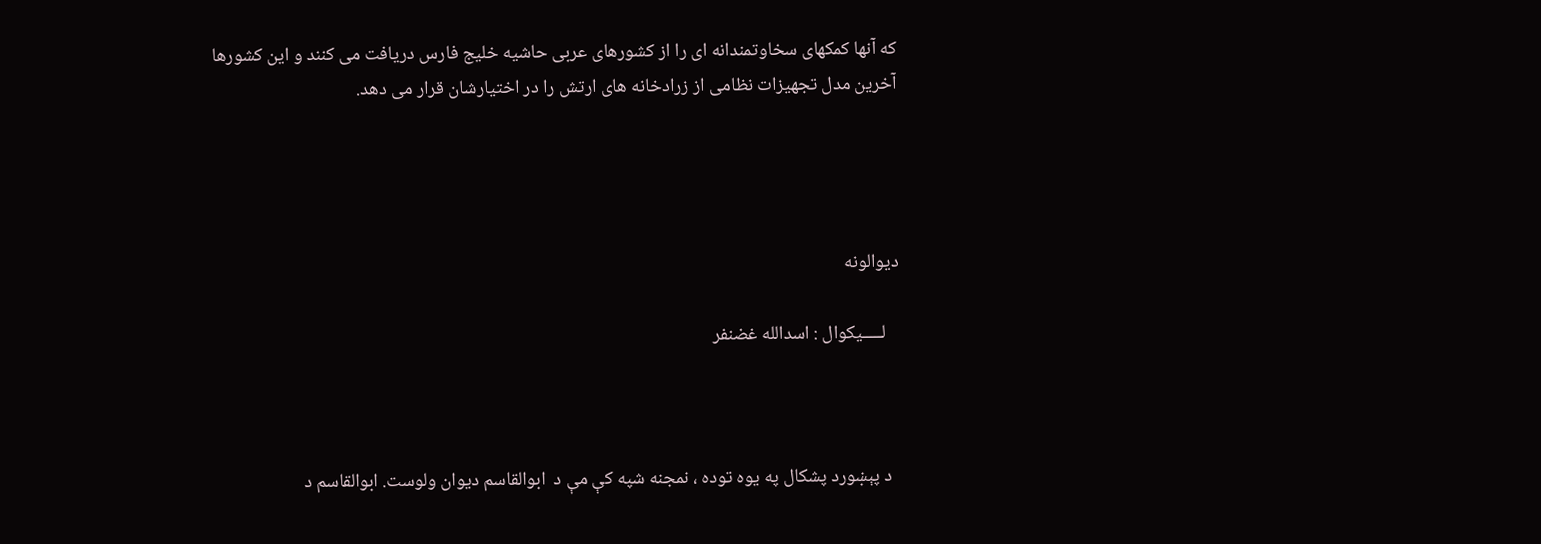که آنها کمکهای سخاوتمندانه ای را از کشورهای عربی حاشیه خلیج فارس دریافت می کنند و این کشورها آخرین مدل تجهیزات نظامی از زرادخانه های ارتش را در اختیارشان قرار می دهد.




ديوالونه

   لـــــیکوال : اسدالله غضنفر



  د پېښورد پشكال په يوه توده ، نمجنه شپه كې مې د  ابوالقاسم ديوان ولوست. ابوالقاسم د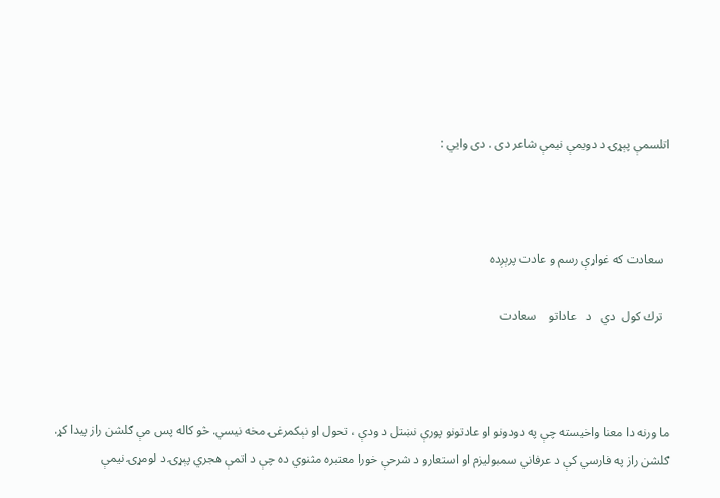اتلسمې پېړۍ د دويمې نيمې شاعر دى . دى وايي :



  سعادت كه غواړې رسم و عادت پرېږده

  ترك كول  دي   د   عاداتو    سعادت



ما ورنه دا معنا واخيسته چې په دودونو او عادتونو پورې نښتل د ودې ، تحول او نېكمرغۍ مخه نيسي. څو كاله پس مې ګلشن راز پيدا كړ. ګلشن راز په فارسي كې د عرفاني سمبوليزم او استعارو د شرحې خورا معتبره مثنوي ده چې د اتمې هجري پېړۍ د لومړۍ نيمې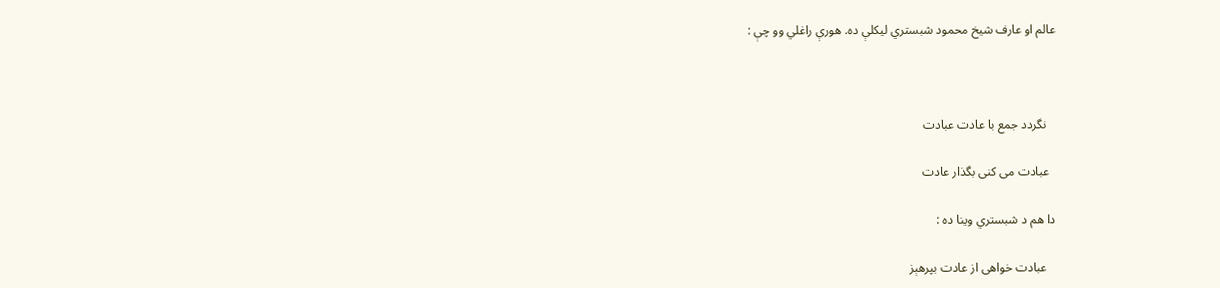عالم او عارف شيخ محمود شبستري ليكلې ده. هورې راغلي وو چې :



   نگردد جمع با عادت عبادت

  عبادت مى كنى بگذار عادت

دا هم د شبستري وينا ده :

   عبادت خواهى از عادت بپرهېز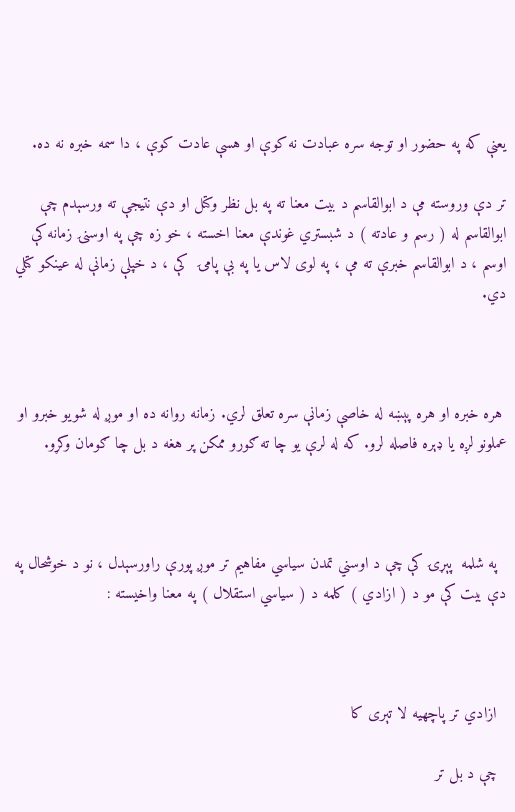يعنې كه په حضور او توجه سره عبادت نه كوې او هسې عادت كوې ، دا سمه خبره نه ده.

تر دې وروسته مې د ابوالقاسم د بيت معنا ته په بل نظر وكتل او دې نتيجې ته ورسېدم چې ابوالقاسم له ( رسم و عادته ) د شبستري غوندې معنا اخسته ، خو زه چې په اوسنۍ زمانه كې اوسم ، د ابوالقاسم خبرې ته مې ، په لوى لاس يا په بې پامۍ  كې ، د خپلې زمانې له عينكو كتلي دي.



 هره خبره او هره پېښه له خاصې زمانې سره تعلق لري. زمانه روانه ده او موږ له شويو خبرو او عملونو لږه يا ډېره فاصله لرو. كه له لرې يو چا ته ګورو ممكن پر هغه د بل چا ګومان وكړو.



  په شلمه  پېړۍ كې چې د اوسني تمدن سياسي مفاهيم تر موږ پورې راورسېدل ، نو د خوشحال په دې بيت كې مو د ( ازادي ) كلمه د ( سياسي استقلال ) په معنا واخيسته :



  ازادي تر پاچهيه لا تېرى كا

  چې د بل تر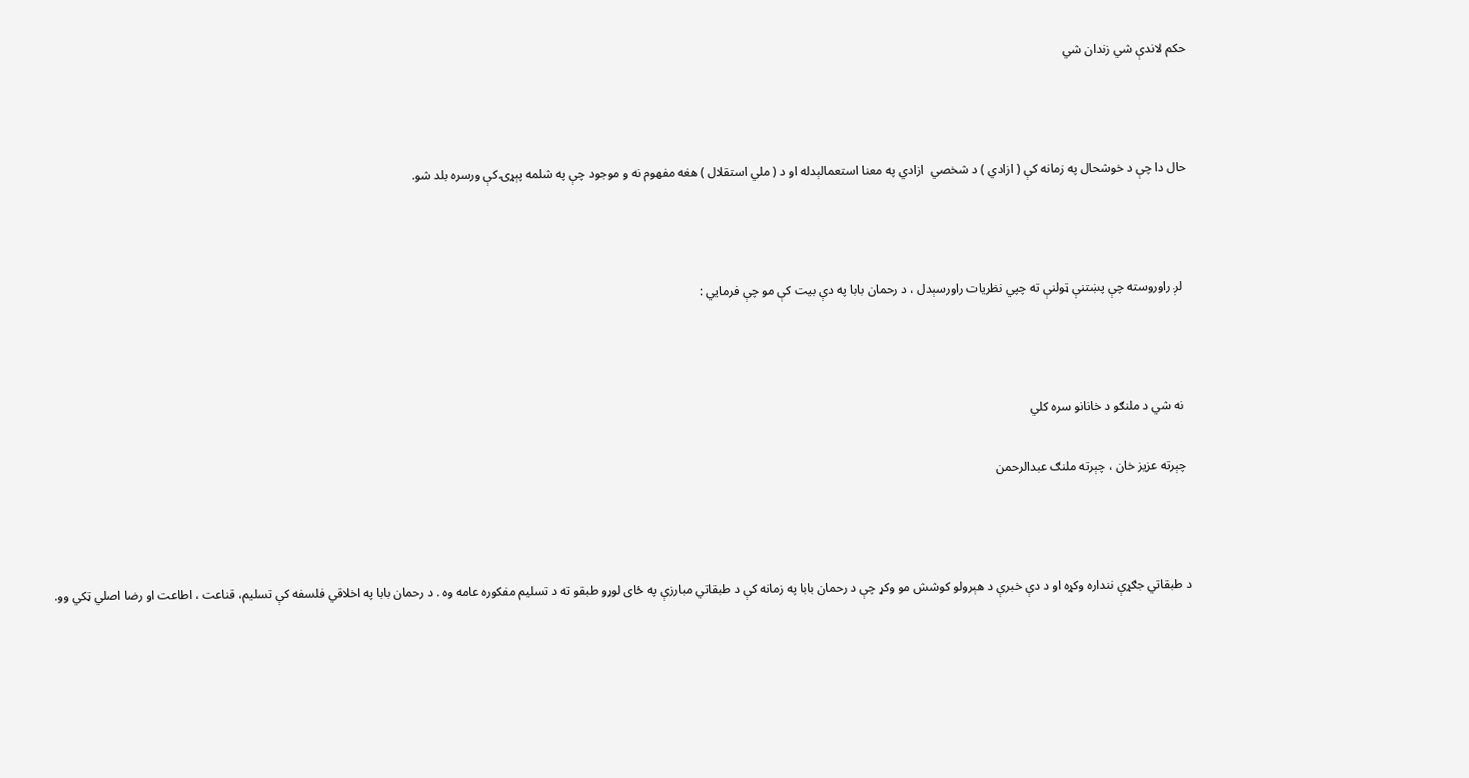حكم لاندې شي زندان شي



حال دا چې د خوشحال په زمانه كې ( ازادي ) د شخصي  ازادي په معنا استعمالېدله او د ( ملي استقلال ) هغه مفهوم نه و موجود چې په شلمه پېړۍ كې ورسره بلد شو.



  لږ راوروسته چې پښتنې ټولنې ته چپي نظريات راورسېدل ، د رحمان بابا په دې بيت كې مو چې فرمايي :



  نه شي د ملنګو د خانانو سره كلي

 چېرته عزيز خان ، چېرته ملنګ عبدالرحمن



د طبقاتي جګړې ننداره وكړه او د دې خبرې د هېرولو كوشش مو وكړ چې د رحمان بابا په زمانه كې د طبقاتي مبارزې په ځاى لوړو طبقو ته د تسليم مفكوره عامه وه . د رحمان بابا په اخلاقي فلسفه كې تسليم، قناعت ، اطاعت او رضا اصلي ټكي وو.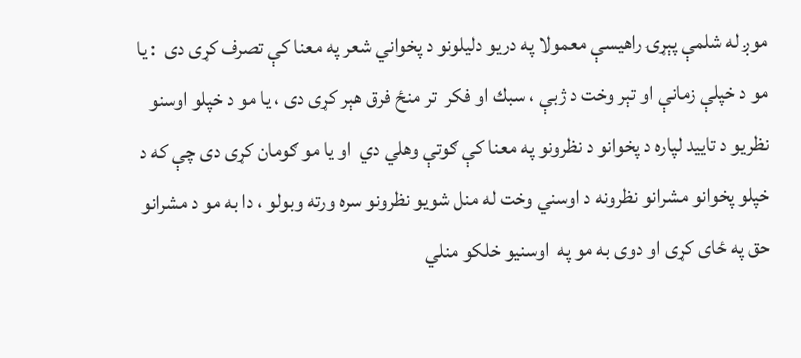موږ له شلمې پېړۍ راهيسې معمولا په دريو دليلونو د پخواني شعر په معنا كې تصرف كړى دى  : يا مو د خپلې زمانې او تېر وخت د ژبې ، سبك او فكر  تر منځ فرق هېر كړى دى ، يا مو د خپلو اوسنو نظريو د تاييد لپاره د پخوانو د نظرونو په معنا كې ګوتې وهلي دي  او يا مو ګومان كړى دى چې كه د خپلو پخوانو مشرانو نظرونه د اوسني وخت له منل شويو نظرونو سره ورته وبولو ، دا به مو د مشرانو حق په ځاى كړى او دوى به مو په  اوسنيو خلكو منلي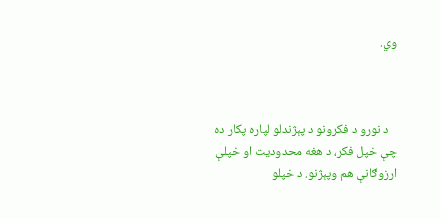وي.



   د نورو د فكرونو د پېژندلو لپاره پكار ده چې خپل فكر، د هغه محدوديت او خپلې ارزوګانې هم وپېژنو. د خپلو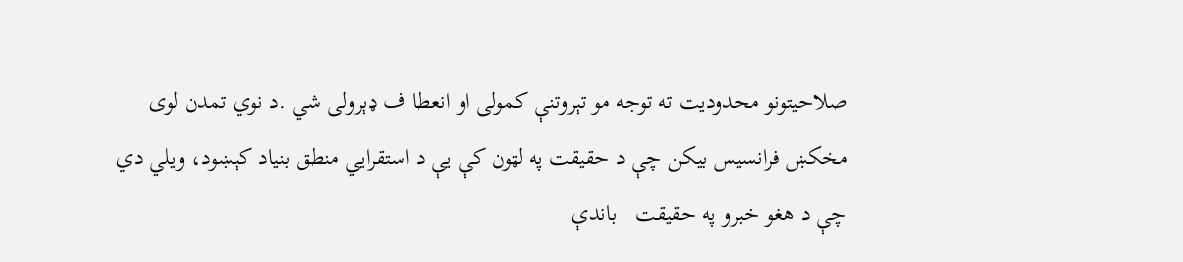صلاحيتونو محدوديت ته توجه مو تېروتنې كمولى او انعطا ف ډېرولى شي .د نوي تمدن لوى مخكښ فرانسيس بيكن چې د حقيقت په لټون كې يې د استقرايي منطق بنياد كېښود، ويلي دي چې د هغو خبرو په حقيقت   باندې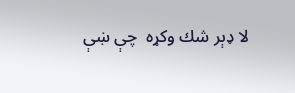لا ډېر شك وكړه  چې ښې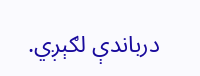درباندې لګېږي.